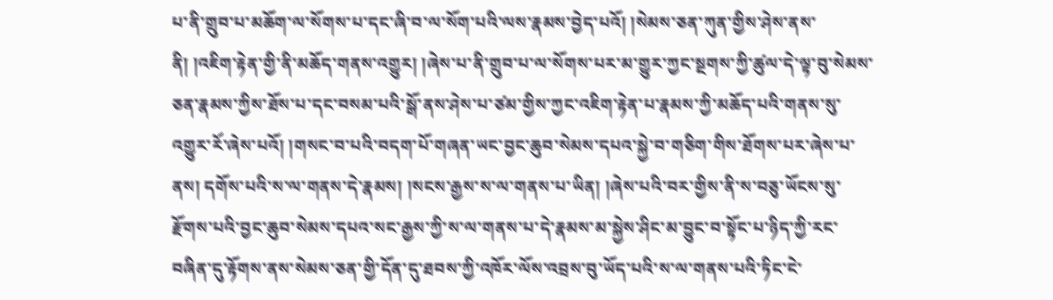པ་ནི་གྲུབ་པ་མཆོག་ལ་སོགས་པ་དང་ཞི་བ་ལ་སོག་པའི་ལས་རྣམས་བྱེད་པའོ། །སེམས་ཅན་ཀུན་གྱིས་ཤེས་ནས་ནི། །འཇིག་རྟེན་གྱི་ནི་མཆོད་གནས་འགྱུར། །ཞེས་པ་ནི་གྲུབ་པ་ལ་སོགས་པར་མ་གྱུར་ཀྱང་སྔགས་ཀྱི་ཚུལ་དེ་ལྟ་བུ་སེམས་ཅན་རྣམས་ཀྱིས་ཐོས་པ་དང་བསམ་པའི་སྒོ་ནས་ཤེས་པ་ཙམ་གྱིས་ཀྱང་འཇིག་རྟེན་པ་རྣམས་ཀྱི་མཆོད་པའི་གནས་སུ་འགྱུར་རོ་ཞེས་པའོ། །གསང་བ་པའི་བདག་པོ་གཞན་ཡང་བྱང་ཆུབ་སེམས་དཔའ་སྐྱེ་བ་གཅིག་གིས་ཐོགས་པར་ཞེས་པ་ནས། དགོས་པའི་ས་ལ་གནས་དེ་རྣམས། །སངས་རྒྱས་ས་ལ་གནས་པ་ཡིན། །ཞེས་པའི་བར་གྱིས་ནི་ས་བཅུ་ཡོངས་སུ་རྫོགས་པའི་བྱང་ཆུབ་སེམས་དཔའ་སང་རྒྱས་ཀྱི་ས་ལ་གནས་པ་དེ་རྣམས་མ་སྐྱེས་ཤིང་མ་བྱུང་བ་སྟོང་པ་ཉིད་ཀྱི་རང་བཞིན་དུ་རྟོགས་ནས་སེམས་ཅན་གྱི་དོན་དུ་ཐབས་ཀྱི་འཁོར་ལོས་འབྲས་བུ་ཡོད་པའི་ས་ལ་གནས་པའི་ཏིང་ངེ་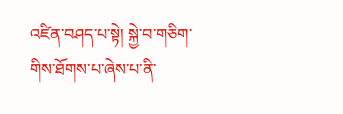འཛིན་བཤད་པ་སྟེ། སྐྱེ་བ་གཅིག་གིས་ཐོགས་པ་ཞེས་པ་ནི་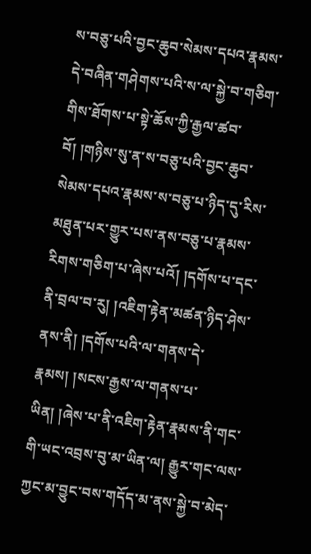ས་བཅུ་པའི་བྱང་ཆུབ་སེམས་དཔའ་རྣམས་དེ་བཞིན་གཤེགས་པའི་ས་ལ་སྐྱེ་བ་གཅིག་གིས་ཐོགས་པ་སྟེ་ཆོས་ཀྱི་རྒྱལ་ཚབ་བོ། །གཉིས་སུ་ན་ས་བཅུ་པའི་བྱང་ཆུབ་སེམས་དཔའ་རྣམས་ས་བཅུ་པ་ཉིད་དུ་རིས་མཐུན་པར་གྱུར་པས་ནས་བཅུ་པ་རྣམས་རིགས་གཅིག་པ་ཞེས་པའོ། །དགོས་པ་དང་ནི་བྲལ་བ་རུ། །འཇིག་རྟེན་མཚན་ཉིད་ཤེས་ནས་ནི། །དགོས་པའི་ལ་གནས་དེ་རྣམས། །སངས་རྒྱས་ལ་གནས་པ་ཡིན། །ཞེས་པ་ནི་འཇིག་རྟེན་རྣམས་ནི་གང་གི་ཡང་འབྲས་བུ་མ་ཡིན་ལ། རྒྱུར་གང་ལས་ཀྱང་མ་བྱུང་བས་གདོད་མ་ནས་སྐྱེ་བ་མེད་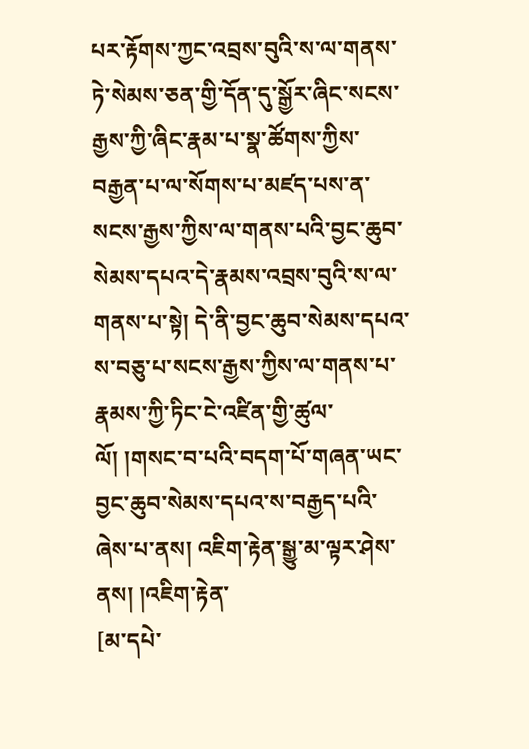པར་རྟོགས་ཀྱང་འབྲས་བུའི་ས་ལ་གནས་ཏེ་སེམས་ཅན་གྱི་དོན་དུ་སྒྱོར་ཞིང་སངས་རྒྱས་ཀྱི་ཞིང་རྣམ་པ་སྣ་ཚོགས་ཀྱིས་བརྒྱན་པ་ལ་སོགས་པ་མཛད་པས་ན་སངས་རྒྱས་ཀྱིས་ལ་གནས་པའི་བྱང་ཆུབ་སེམས་དཔའ་དེ་རྣམས་འབྲས་བུའི་ས་ལ་གནས་པ་སྟེ། དེ་ནི་བྱང་ཆུབ་སེམས་དཔའ་ས་བཅུ་པ་སངས་རྒྱས་ཀྱིས་ལ་གནས་པ་རྣམས་ཀྱི་ཏིང་ངེ་འཛིན་གྱི་ཚུལ་ལོ། །གསང་བ་པའི་བདག་པོ་གཞན་ཡང་བྱང་ཆུབ་སེམས་དཔའ་ས་བརྒྱད་པའི་ཞེས་པ་ནས། འཇིག་རྟེན་སྒྱུ་མ་ལྟར་ཤེས་ནས། །འཇིག་རྟེན་
[མ་དཔེ་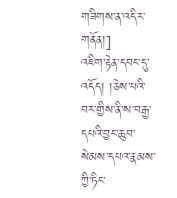གཟིགས་ན་འདིར་གནོན།]
འཇིག་རྟེན་དབང་དུ་འདོད། །ཅེས་པའི་བར་གྱིས་ནི་ས་བརྒྱ་དཔའི་བྱང་ཆུབ་སེམས་དཔའ་རྣམས་ཀྱི་ཏིང་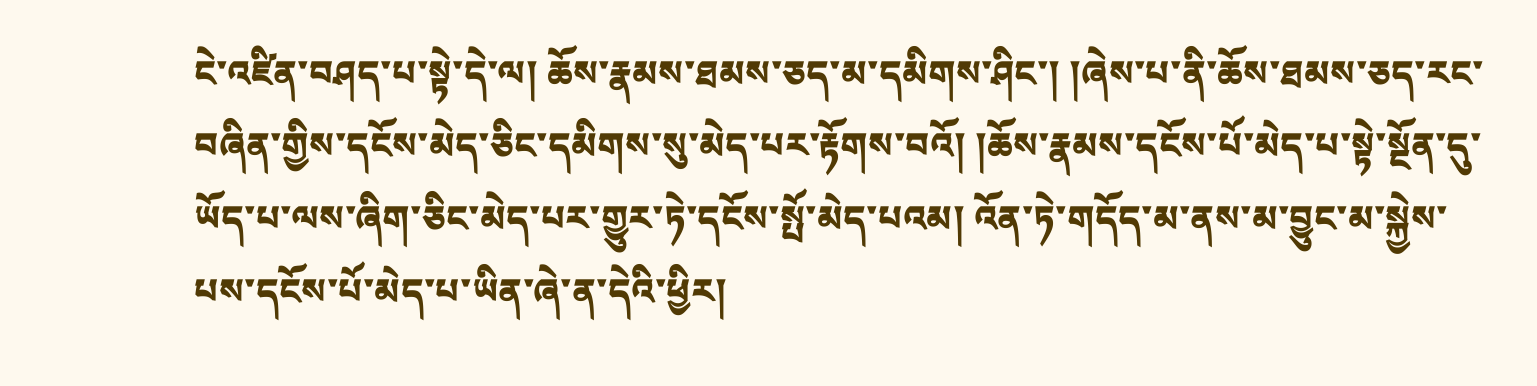ངེ་འཛིན་བཤད་པ་སྟེ་དེ་ལ། ཆོས་རྣམས་ཐམས་ཅད་མ་དམིགས་ཤིང་། །ཞེས་པ་ནི་ཆོས་ཐམས་ཅད་རང་བཞིན་གྱིས་དངོས་མེད་ཅིང་དམིགས་སུ་མེད་པར་རྟོགས་བའོ། །ཆོས་རྣམས་དངོས་པོ་མེད་པ་སྟེ་སྔོན་དུ་ཡོད་པ་ལས་ཞིག་ཅིང་མེད་པར་གྱུར་ཏེ་དངོས་སྤོ་མེད་པའམ། འོན་ཏེ་གདོད་མ་ནས་མ་བྱུང་མ་སྐྱེས་པས་དངོས་པོ་མེད་པ་ཡིན་ཞེ་ན་དེའི་ཕྱིར།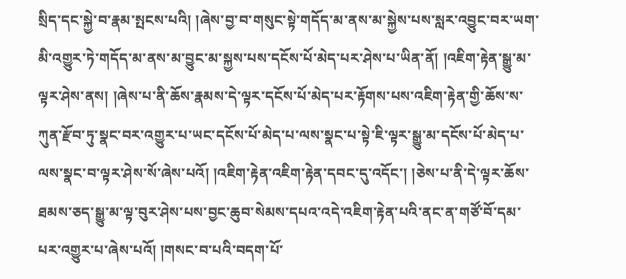སྲིད་དང་སྐྱེ་བ་རྣམ་སྤངས་པའི། །ཞེས་བྱ་བ་གསུང་སྟེ་གདོད་མ་ནས་མ་སྐྱེས་པས་སླར་འབྱུང་བར་ཡག་མི་འགྱུར་ཏེ་གདོད་མ་ནས་མ་བྱུང་མ་སྐྱས་པས་དངོས་པོ་མེད་པར་ཤེས་པ་ཡིན་ནོ། །འཇིག་རྟེན་སྒྱུ་མ་ལྟར་ཤེས་ནས། །ཞེས་པ་ནི་ཆོས་རྣམས་དེ་ལྟར་དངོས་པོ་མེད་པར་རྟོགས་པས་འཇིག་རྟེན་གྱི་ཆོས་ས་ཀུན་རྫོབ་ཏུ་སྣང་བར་འགྱུར་པ་ཡང་དངོས་པོ་མེད་པ་ལས་སྣང་པ་སྟེ་ཇི་ལྟར་སྒྱུ་མ་དངོས་པོ་མེད་པ་ལས་སྣང་བ་ལྟར་ཤེས་སོ་ཞེས་པའོ། །འཇིག་རྟེན་འཇིག་རྟེན་དབང་དུ་འདོང་། །ཅེས་པ་ནི་དེ་ལྟར་ཆོས་ཐམས་ཅད་སྒྱུ་མ་ལྟ་བུར་ཤེས་པས་བྱང་ཆུབ་སེམས་དཔའ་འདེ་འཇིག་རྟེན་པའི་ནང་ན་གཙོ་བོ་དམ་པར་འགྱུར་པ་ཞེས་པའོ། །གསང་བ་པའི་བདག་པོ་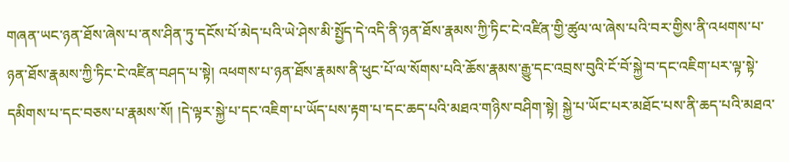གཞན་ཡང་ཉན་ཐོས་ཞེས་པ་ནས་ཤིན་ཏུ་དངོས་པོ་མེད་པའི་ཡེ་ཤེས་མི་སྤྱོད་དེ་འདི་ནི་ཉན་ཐོས་རྣམས་ཀྱི་ཏིང་ངེ་འཛིན་གྱི་ཚུལ་ལ་ཞེས་པའི་བར་གྱིས་ནི་འཕགས་པ་ཉན་ཐོས་རྣམས་ཀྱི་ཏིང་ངེ་འཛིན་བཤད་པ་སྟེ། འཕགས་པ་ཉན་ཐོས་རྣམས་ནི་ཕུང་པོ་ལ་སོགས་པའི་ཆོས་རྣམས་རྒྱུ་དང་འབྲས་བུའི་ངོ་བོ་སྐྱེ་བ་དང་འཇིག་པར་ལྟ་སྟེ་དམིགས་པ་དང་བཅས་པ་རྣམས་སོ། །དེ་ལྟར་སྐྱེ་པ་དང་འཇིག་པ་ཡོད་པས་རྟག་པ་དང་ཆད་པའི་མཐའ་གཉིས་བཤིག་སྟེ། སྐྱེ་པ་ཡོང་པར་མཐོང་པས་ནི་ཆད་པའི་མཐའ་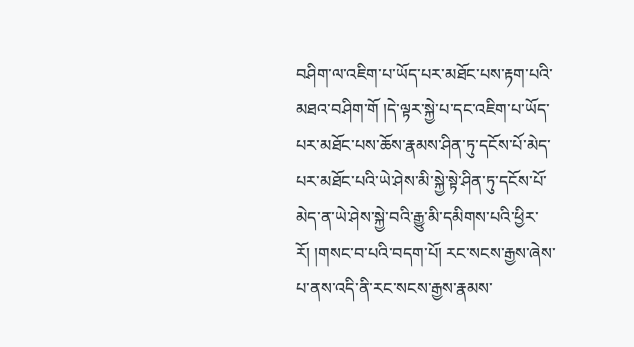བཤིག་ལ་འཇིག་པ་ཡོད་པར་མཐོང་པས་རྟག་པའི་མཐའ་བཤིག་གོ །དེ་ལྟར་སྐྱེ་པ་དང་འཇིག་པ་ཡོད་པར་མཐོང་པས་ཆོས་རྣམས་ཤིན་ཏུ་དངོས་པོ་མེད་པར་མཐོང་པའི་ཡེ་ཤེས་མི་སྐྱེ་སྟེ་ཤིན་ཏུ་དངོས་པོ་མེད་ན་ཡེ་ཤེས་སྐྱེ་བའི་རྒྱུ་མི་དམིགས་པའི་ཕྱིར་རོ། །གསང་བ་པའི་བདག་པོ། རང་སངས་རྒྱས་ཞེས་པ་ནས་འདི་ནི་རང་སངས་རྒྱས་རྣམས་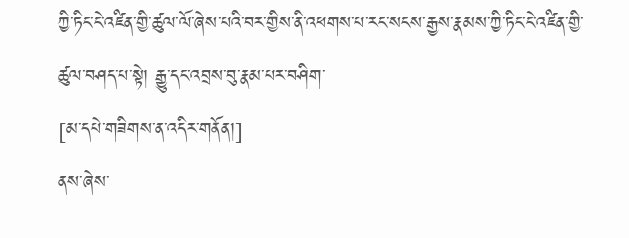ཀྱི་ཏིང་ངེ་འཛིན་གྱི་ཚུལ་ལོ་ཞེས་པའི་བར་གྱིས་ནི་འཕགས་པ་རང་སངས་རྒྱས་རྣམས་ཀྱི་ཏིང་ངེ་འཛིན་གྱི་ཚུལ་བཤད་པ་སྟེ། རྒྱུ་དང་འབྲས་བུ་རྣམ་པར་བཤིག་
[མ་དཔེ་གཟིགས་ན་འདིར་གནོན།]
ནས་ཞེས་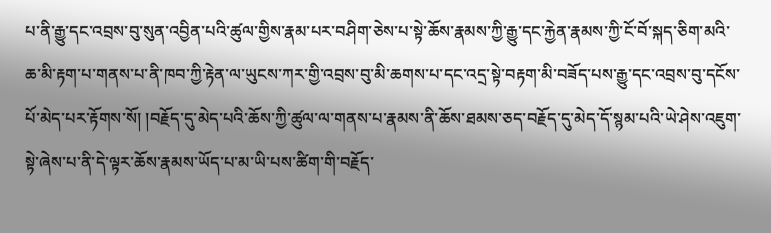པ་ནི་རྒྱུ་དང་འབྲས་བུ་སུན་འབྱིན་པའི་ཚུལ་གྱིས་རྣམ་པར་བཤིག་ཅེས་པ་སྟེ་ཆོས་རྣམས་ཀྱི་རྒྱུ་དང་རྐྱེན་རྣམས་ཀྱི་ངོ་བོ་སྐད་ཅིག་མའི་ཆ་མི་རྟག་པ་གནས་པ་ནི་ཁབ་ཀྱི་རྟེན་ལ་ཡུངས་ཀར་གྱི་འབྲས་བུ་མི་ཆགས་པ་དང་འདྲ་སྟེ་བརྟག་མི་བཟོད་པས་རྒྱུ་དང་འབྲས་བུ་དངོས་པོ་མེད་པར་རྟོགས་སོ། །བརྗོད་དུ་མེད་པའི་ཆོས་ཀྱི་ཚུལ་ལ་གནས་པ་རྣམས་ནི་ཆོས་ཐམས་ཅད་བརྗོད་དུ་མེད་དོ་སྙམ་པའི་ཡེ་ཤེས་འཇུག་སྟེ་ཞེས་པ་ནི་དེ་ལྟར་ཆོས་རྣམས་ཡོད་པ་མ་ཡི་པས་ཚིག་གི་བརྗོད་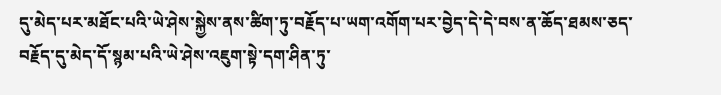དུ་མེད་པར་མཐོང་པའི་ཡེ་ཤེས་སྐྱེས་ནས་ཚིག་ཏུ་བརྗོད་པ་ཡག་འགོག་པར་བྱེད་དེ་དེ་བས་ན་ཆོད་ཐམས་ཅད་བརྗོད་དུ་མེད་དོ་སྙམ་པའི་ཡེ་ཤེས་འཇུག་སྟེ་དག་ཤིན་ཏུ་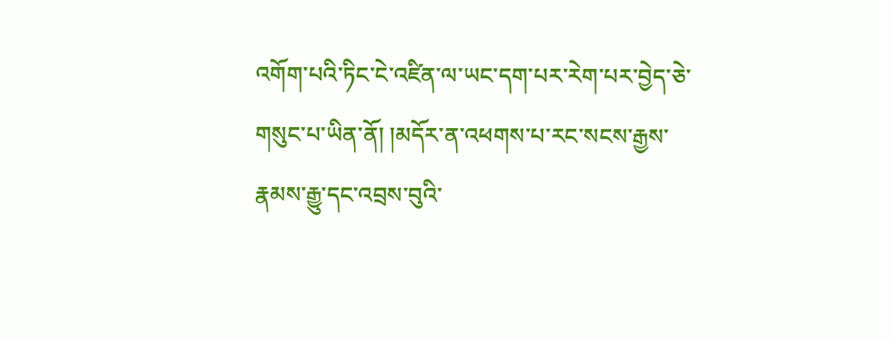འགོག་པའི་ཏིང་ངེ་འཛིན་ལ་ཡང་དག་པར་རེག་པར་བྱེད་ཅེ་གསུང་པ་ཡིན་ནོ། །མདོར་ན་འཕགས་པ་རང་སངས་རྒྱས་རྣམས་རྒྱུ་དང་འབྲས་བུའི་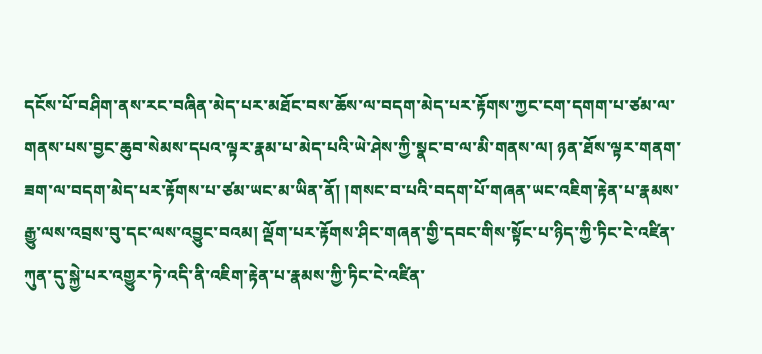དངོས་པོ་བཤིག་ནས་རང་བཞིན་མེད་པར་མཐོང་བས་ཆོས་ལ་བདག་མེད་པར་རྟོགས་ཀྱང་ངག་དགག་པ་ཙམ་ལ་གནས་པས་བྱང་ཆུབ་སེམས་དཔའ་ལྟར་རྣམ་པ་མེད་པའི་ཡེ་ཤེས་ཀྱི་སྣང་བ་ལ་མི་གནས་ལ། ཉན་ཐོས་ལྟར་གནག་ཟག་ལ་བདག་མེད་པར་རྟོགས་པ་ཙམ་ཡང་མ་ཡིན་ནོ། །གསང་བ་པའི་བདག་པོ་གཞན་ཡང་འཇིག་རྟེན་པ་རྣམས་རྒྱུ་ལས་འབྲས་བུ་དང་ལས་འབྱུང་བའམ། ལྡོག་པར་རྟོགས་ཤིང་གཞན་གྱི་དབང་གིས་སྟོང་པ་ཉིད་ཀྱི་ཏིང་ངེ་འཛིན་ཀུན་དུ་སྐྱེ་པར་འགྱུར་ཏེ་འདི་ནི་འཇིག་རྟེན་པ་རྣམས་ཀྱི་ཏིང་ངེ་འཛིན་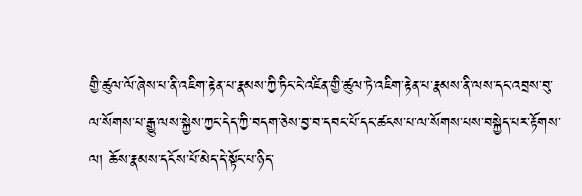གྱི་ཚུལ་ལོ་ཞེས་པ་ནི་འཇིག་རྟེན་པ་རྣམས་ཀྱི་ཏིང་ངེ་འཛིན་གྱི་ཚུལ་ཏེ་འཇིག་རྟེན་པ་རྣམས་ནི་ལས་དང་འབྲས་བུ་ལ་སོགས་པ་རྒྱུ་ལས་སྐྱེས་ཀྱང་དེད་ཀྱི་བདག་ཅེས་བྱ་བ་དབང་པོ་དང་ཚངས་པ་ལ་སོགས་པས་བསྐྱེད་པར་རྟོགས་ལ། ཆོས་རྣམས་དངོས་པོ་མེད་དེ་སྟོང་པ་ཉིད་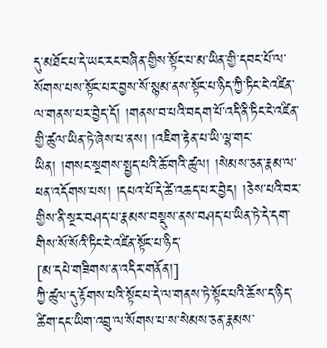དུ་མཐོང་པ་དེ་ཡང་རང་བཞིན་གྱིས་སྟོང་པ་མ་ཡིན་གྱི་དབང་པོ་ལ་སོགས་པས་སྟོང་པར་བྱས་སོ་སྙམ་ནས་སྟོང་པ་ཉིད་ཀྱི་ཏིང་ངེ་འཛིན་ལ་གནས་པར་བྱེད་དོ། །གནས་བ་པའི་བདག་པོ་འདི་ནི་ཏིང་ངེ་འཛིན་གྱི་ཚུལ་ཡིན་ཏེ་ཞེས་པ་ནས། །འཇིག་རྟེན་པ་ཡི་ལྷ་གང་ཡིན། །གསང་སྔགས་སྤྱད་པའི་ཆོ་གའི་ཚུལ། །སེམས་ཅན་རྣམ་ལ་ཕན་འདོགས་པས། །དཔའ་པོ་དེ་ཚེ་འཆད་པར་བྱེད། །ཅེས་པའི་བར་གྱིས་ནི་སྔར་བཤད་པ་རྣམས་བསྡུས་ནས་བཤད་པ་ཡིན་ཏེ་དེ་དག་གིས་སོ་སོའི་ཏིང་ངེ་འཛིན་སྟོང་པ་ཉིད་
[མ་དཔེ་གཟིགས་ན་འདིར་གནོན།]
ཀྱི་ཚུལ་དུ་རྟོགས་པའི་སྟོང་པ་དེ་ལ་གནས་ཏེ་སྟོང་པའི་ཆོས་ད་ཉིད་ཚིག་དང་ཡིག་འབྲུ་ལ་སོགས་པ་ས་སེམས་ཅན་རྣམས་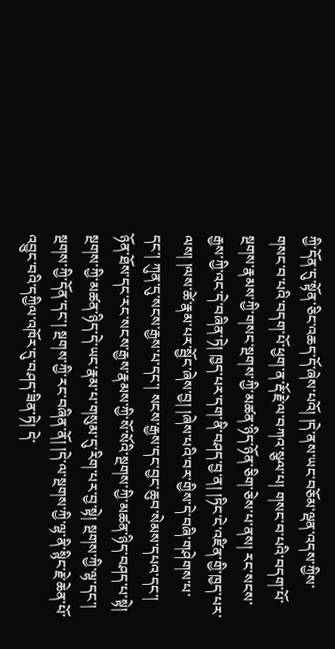ཀྱི་དོན་དུ་སྟོན་ཅིང་འཆད་དོ་ཞེས་པའོ། །དེ་ནས་ཡང་བཅོམ་ལྡན་འདས་ཀྱིས་གསང་བ་པའི་བདག་པོ་ཕྱག་ན་རྡོ་རྗེ་ལ་བཀའ་སྩལ་པ། གསང་བ་པའི་བདག་པོ་སྔགས་རྣམས་ཀྱི་གསང་སྔགས་ཀྱི་མཚན་ཉིད་ཉོན་ཅིག་ཅེས་པ་ནས། རང་སངས་རྒྱས་ཀྱི་འང་དེ་བཞིན་ཏེ། ཁྱད་པར་དག་ནི་བཤད་བྱ་ན། །ཏིང་ངེ་འཛིན་གྱི་ཁྱད་པར་ལས། །ལས་ཚེ་རྣམ་པར་སྦྱོང་ཞེས་བྱ། །ཞེས་པའི་བར་གྱིས་དེ་བཞི་གཤེགས་པ་དང་། ཀུན་དུ་སངས་རྒྱས་པ་དང་། སངས་རྒྱས་དང་བྱང་ཆུབ་སེམས་དཔའ་དང་། ཉོན་ཐོས་དང་རང་སངས་རྒྱས་རྣམས་ཀྱི་སོ་སོའི་སྔགས་ཀྱི་མཚན་ཉིད་བཤད་པ་སྟེ། སྔགས་ཀྱི་མཚན་ཉིད་དེ་ཡང་རྣམ་པ་གསུམ་དུ་རིག་པར་བྱ་སྟེ། སྔགས་ཀྱི་ལྷ་དང་། སྔགས་ཀྱི་དོན་དང་། སྔགས་ཀྱི་རང་བཞིན་ནོ། །དེ་ལ་སྔགས་ཀྱི་ལྷ་ནི་སྙིང་རྗེ་ཆེན་པོ་འབྱུང་བའི་དཀྱིལ་འཁོར་དུ་བཤད་ཟིན་ཏེ། དེ་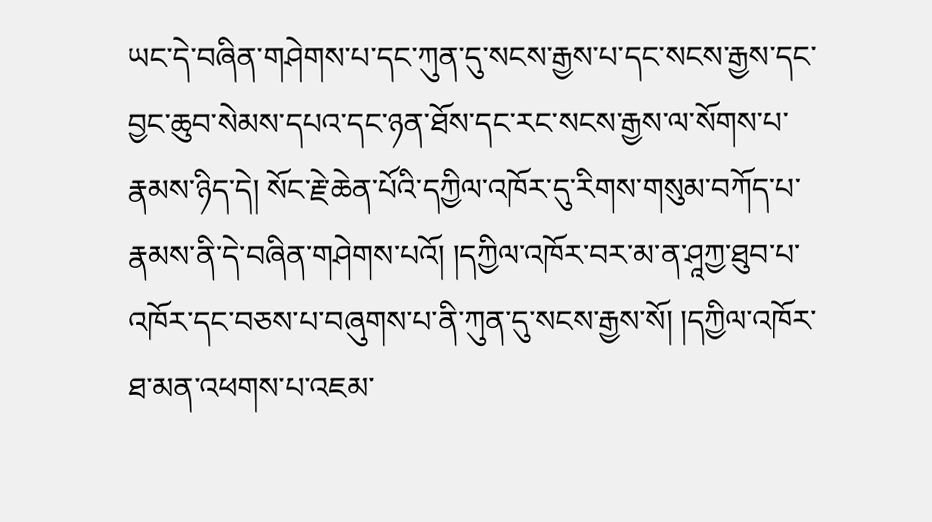ཡང་དེ་བཞིན་གཤེགས་པ་དང་ཀུན་དུ་སངས་རྒྱས་པ་དང་སངས་རྒྱས་དང་བྱང་ཆུབ་སེམས་དཔའ་དང་ཉན་ཐོས་དང་རང་སངས་རྒྱས་ལ་སོགས་པ་རྣམས་ཉིད་དེ། སོང་རྗེ་ཆེན་པོའི་དཀྱིལ་འཁོར་དུ་རིགས་གསུམ་བཀོད་པ་རྣམས་ནི་དེ་བཞིན་གཤེགས་པའོ། །དཀྱིལ་འཁོར་བར་མ་ན་ཤཱཀྱ་ཐུབ་པ་འཁོར་དང་བཅས་པ་བཞུགས་པ་ནི་ཀུན་དུ་སངས་རྒྱས་སོ། །དཀྱིལ་འཁོར་ཐ་མན་འཕགས་པ་འཇམ་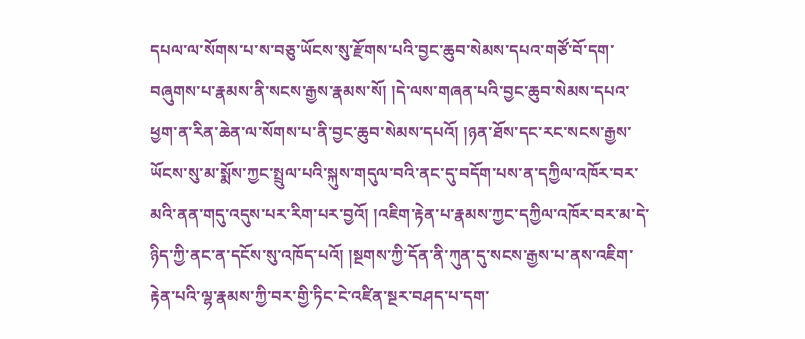དཔལ་ལ་སོགས་པ་ས་བཅུ་ཡོངས་སུ་རྫོགས་པའི་བྱང་ཆུབ་སེམས་དཔའ་གཙོ་བོ་དག་བཞུགས་པ་རྣམས་ནི་སངས་རྒྱས་རྣམས་སོ། །དེ་ལས་གཞན་པའི་བྱང་ཆུབ་སེམས་དཔའ་ཕྱག་ན་རིན་ཆེན་ལ་སོགས་པ་ནི་བྱང་ཆུབ་སེམས་དཔའོ། །ཉན་ཐོས་དང་རང་སངས་རྒྱས་ཡོངས་སུ་མ་སྨོས་ཀྱང་སྤྲུལ་པའི་སྐུས་གདུལ་བའི་ནང་དུ་བདོག་པས་ན་དཀྱིལ་འཁོར་བར་མའི་ནན་གདུ་འདུས་པར་རིག་པར་བྱའོ། །འཇིག་རྟེན་པ་རྣམས་ཀྱང་དཀྱིལ་འཁོར་བར་མ་དེ་ཉིད་ཀྱི་ནང་ན་དངོས་སུ་འཁོད་པའོ། །སྔགས་ཀྱི་དོན་ནི་ཀུན་དུ་སངས་རྒྱས་པ་ནས་འཇིག་རྟེན་པའི་ལྷ་རྣམས་ཀྱི་བར་གྱི་ཏིང་ངེ་འཛིན་སྔར་བཤད་པ་དག་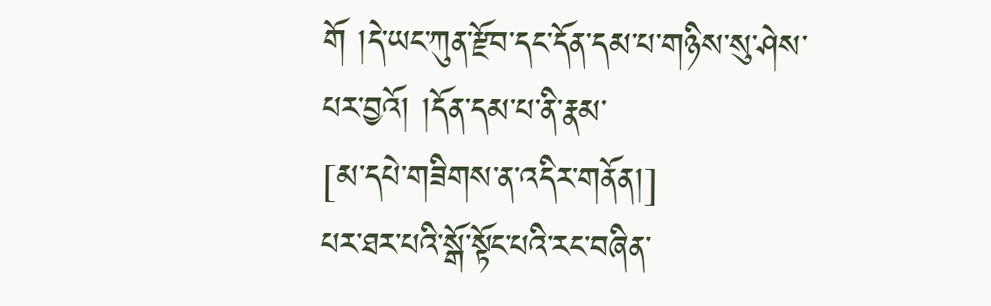གོ །དེ་ཡང་ཀུན་རྫོབ་དང་དོན་དམ་པ་གཉིས་སུ་ཤེས་པར་བྱའོ། །དོན་དམ་པ་ནི་རྣམ་
[མ་དཔེ་གཟིགས་ན་འདིར་གནོན།]
པར་ཐར་པའི་སྒོ་སྟོང་པའི་རང་བཞིན་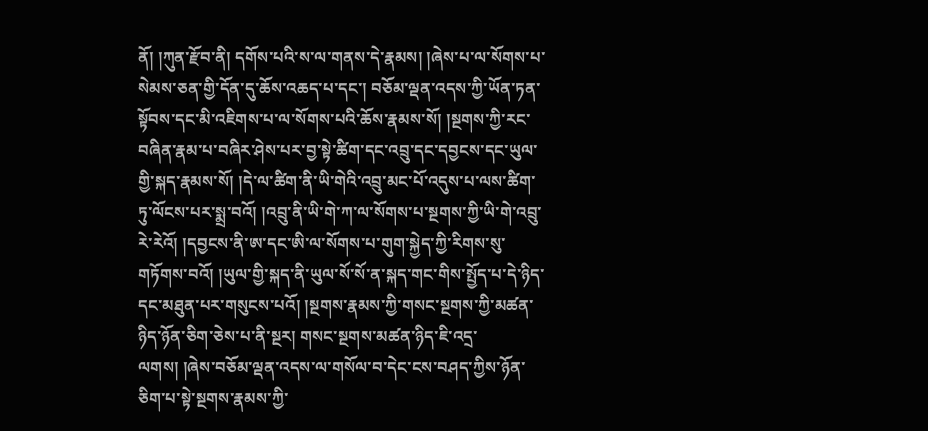ནོ། །ཀུན་རྫོབ་ནི། དགོས་པའི་ས་ལ་གནས་དེ་རྣམས། །ཞེས་པ་ལ་སོགས་པ་སེམས་ཅན་གྱི་དོན་དུ་ཆོས་འཆད་པ་དང་། བཅོམ་ལྡན་འདས་ཀྱི་ཡོན་ཏན་སྟོབས་དང་མི་འཇིགས་པ་ལ་སོགས་པའི་ཆོས་རྣམས་སོ། །སྔགས་ཀྱི་རང་བཞིན་རྣམ་པ་བཞིར་ཤེས་པར་བྱ་སྟེ་ཚིག་དང་འབྲུ་དང་དབྱངས་དང་ཡུལ་གྱི་སྐད་རྣམས་སོ། །དེ་ལ་ཚིག་ནི་ཡི་གེའི་འབྲུ་མང་པོ་འདུས་པ་ལས་ཚིག་ཏུ་ལོངས་པར་སྨྲ་བའོ། །འབྲུ་ནི་ཡི་གེ་ཀ་ལ་སོགས་པ་སྔགས་ཀྱི་ཡི་གེ་འབྲུ་རེ་རེའོ། །དབྱངས་ནི་ཨ་དང་ཨི་ལ་སོགས་པ་གུག་སྐྱེད་ཀྱི་རིགས་སུ་གཏོགས་བའོ། །ཡུལ་གྱི་སྐད་ནི་ཡུལ་སོ་སོ་ན་སྐད་གང་གིས་སྤྱོད་པ་དེ་ཉིད་དང་མཐུན་པར་གསུངས་པའོ། །སྔགས་རྣམས་ཀྱི་གསང་སྔགས་ཀྱི་མཚན་ཉིད་ཉོན་ཅིག་ཅེས་པ་ནི་སྔར། གསང་སྔགས་མཚན་ཉིད་ཇི་འདྲ་ལགས། །ཞེས་བཅོམ་ལྡན་འདས་ལ་གསོལ་བ་དེང་ངས་བཤད་ཀྱིས་ཉོན་ཅིག་པ་སྟེ་སྔགས་རྣམས་ཀྱི་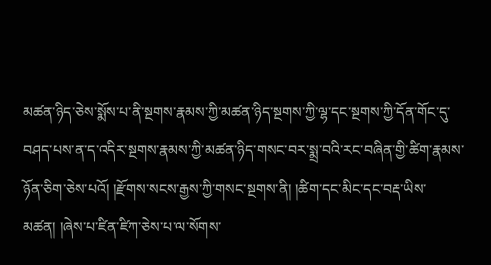མཚན་ཉིད་ཅེས་སྨོས་པ་ནི་སྔགས་རྣམས་ཀྱི་མཚན་ཉིད་སྔགས་ཀྱི་ལྷ་དང་སྔགས་ཀྱི་དོན་གོང་དུ་བཤད་པས་ན་ད་འདིར་སྔགས་རྣམས་ཀྱི་མཚན་ཉིད་གསང་བར་སྨྲ་བའི་རང་བཞིན་གྱི་ཚིག་རྣམས་ཉོན་ཅིག་ཅེས་པའོ། །རྫོགས་སངས་རྒྱས་ཀྱི་གསང་སྔགས་ནི། །ཚིག་དང་མིང་དང་བརྡ་ཡིས་མཚན། །ཞེས་པ་ཛིན་ཛིཀ་ཅེས་པ་ལ་སོགས་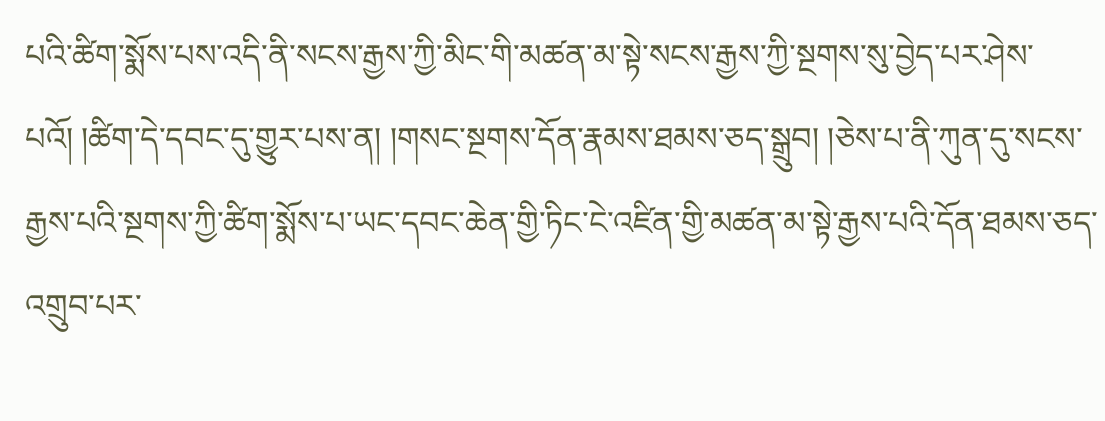པའི་ཚིག་སྨོས་པས་འདི་ནི་སངས་རྒྱས་ཀྱི་མིང་གི་མཚན་མ་སྟེ་སངས་རྒྱས་ཀྱི་སྔགས་སུ་བྱེད་པར་ཤེས་པའོ། །ཚིག་དེ་དབང་དུ་གྱུར་པས་ན། །གསང་སྔགས་དོན་རྣམས་ཐམས་ཅད་སྒྲུབ། །ཅེས་པ་ནི་ཀུན་དུ་སངས་རྒྱས་པའི་སྔགས་ཀྱི་ཚིག་སྨོས་པ་ཡང་དབང་ཆེན་གྱི་ཏིང་ངེ་འཛིན་གྱི་མཚན་མ་སྟེ་རྒྱས་པའི་དོན་ཐམས་ཅད་འགྲུབ་པར་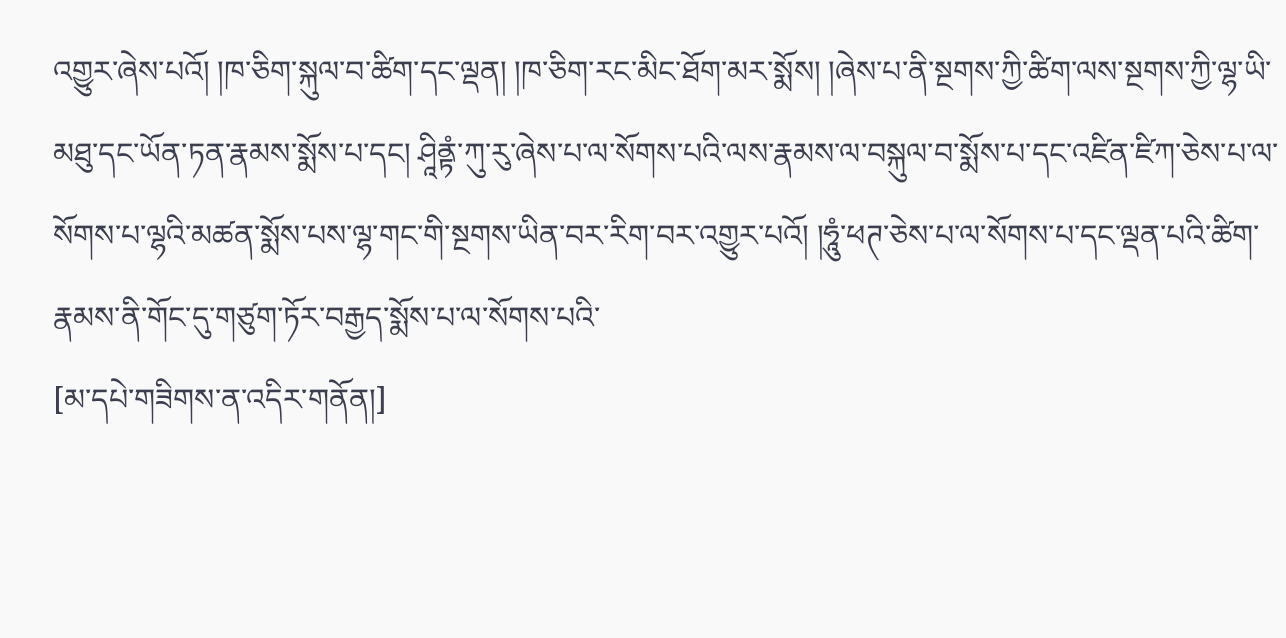འགྱུར་ཞེས་པའོ། །ཁ་ཅིག་སྐུལ་བ་ཚིག་དང་ལྡན། །ཁ་ཅིག་རང་མིང་ཐོག་མར་སྨོས། །ཞེས་པ་ནི་སྔགས་ཀྱི་ཚིག་ལས་སྔགས་ཀྱི་ལྷ་ཡི་མཐུ་དང་ཡོན་ཏན་རྣམས་སྨོས་པ་དང། ཤཱིནྟཾ་ཀུ་རུ་ཞེས་པ་ལ་སོགས་པའི་ལས་རྣམས་ལ་བསྐུལ་བ་སྨོས་པ་དང་འཛིན་ཛིཀ་ཅེས་པ་ལ་སོགས་པ་ལྷའི་མཚན་སྨོས་པས་ལྷ་གང་གི་སྔགས་ཡིན་བར་རིག་བར་འགྱུར་པའོ། །ཧཱུཾ་ཕཊ་ཅེས་པ་ལ་སོགས་པ་དང་ལྡན་པའི་ཚིག་རྣམས་ནི་གོང་དུ་གཙུག་ཏོར་བརྒྱད་སྨོས་པ་ལ་སོགས་པའི་
[མ་དཔེ་གཟིགས་ན་འདིར་གནོན།]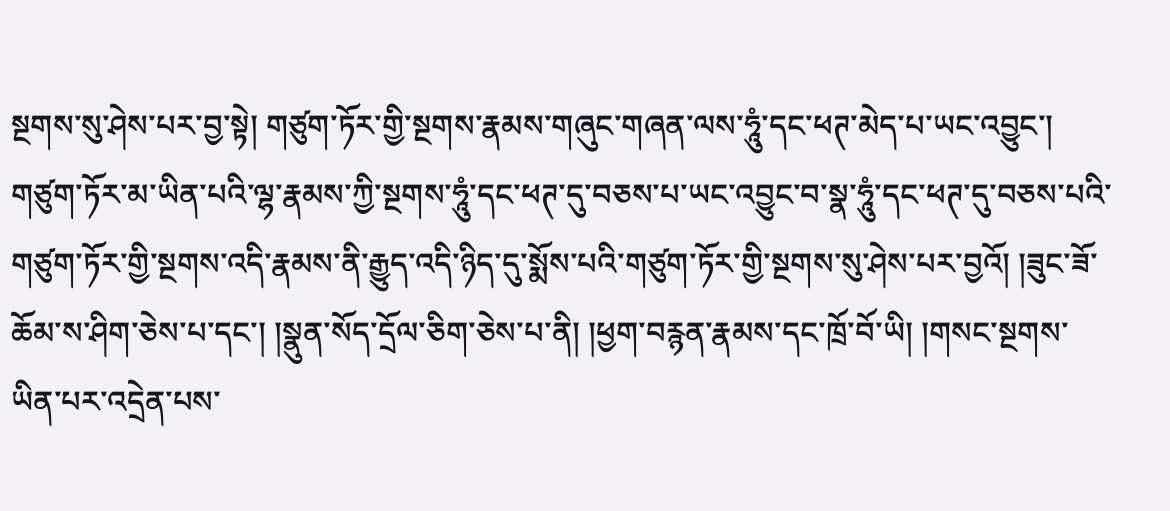སྔགས་སུ་ཤེས་པར་བྱ་སྟེ། གཙུག་ཏོར་གྱི་སྔགས་རྣམས་གཞུང་གཞན་ལས་ཧཱུཾ་དང་ཕཊ་མེད་པ་ཡང་འབྱུང་། གཙུག་ཏོར་མ་ཡིན་པའི་ལྷ་རྣམས་ཀྱི་སྔགས་ཧཱུཾ་དང་ཕཊ་དུ་བཅས་པ་ཡང་འབྱུང་བ་སྣ་ཧཱུཾ་དང་ཕཊ་དུ་བཅས་པའི་གཙུག་ཏོར་གྱི་སྔགས་འདི་རྣམས་ནི་རྒྱུད་འདི་ཉིད་དུ་སྨོས་པའི་གཙུག་ཏོར་གྱི་སྔགས་སུ་ཤེས་པར་བྱའོ། །ཟུང་ཟོ་ཆོམ་ས་ཤིག་ཅེས་པ་དང་། །སྣུན་སོད་དྲོལ་ཅིག་ཅེས་པ་ནི། །ཕྱག་བརྙན་རྣམས་དང་ཁྲོ་བོ་ཡི། །གསང་སྔགས་ཡིན་པར་འདྲེན་པས་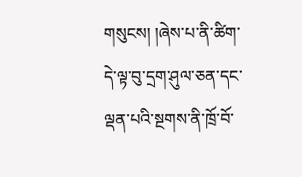གསུངས། །ཞེས་པ་ནི་ཚིག་དེ་ལྟ་བུ་དྲག་ཤུལ་ཅན་དང་ལྡན་པའི་སྔགས་ནི་ཁྲོ་བོ་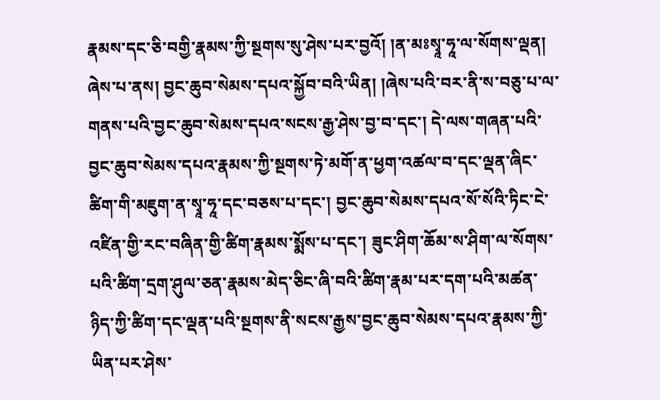རྣམས་དང་ཅི་བགྱི་རྣམས་ཀྱི་སྔགས་སུ་ཤེས་པར་བྱའོ། །ན་མཿསྭཱ་ཧཱ་ལ་སོགས་ལྡན། ཞེས་པ་ནས། བྱང་ཆུབ་སེམས་དཔའ་སྐྱོབ་བའི་ཡིན། །ཞེས་པའི་བར་ནི་ས་བཅུ་པ་ལ་གནས་པའི་བྱང་ཆུབ་སེམས་དཔའ་སངས་རྒྱ་ཤེས་བྱ་བ་དང་། དེ་ལས་གཞན་པའི་བྱང་ཆུབ་སེམས་དཔའ་རྣམས་ཀྱི་སྔགས་ཏེ་མགོ་ན་ཕྱག་འཚལ་བ་དང་ལྡན་ཞིང་ཚིག་གི་མཇུག་ན་སྭཱ་ཧཱ་དང་བཅས་པ་དང་། བྱང་ཆུབ་སེམས་དཔའ་སོ་སོའི་ཏིང་ངེ་འཛིན་གྱི་རང་བཞིན་གྱི་ཚིག་རྣམས་སྨོས་པ་དང་། ཟུང་ཤིག་ཆོམ་ས་ཤིག་ལ་སོགས་པའི་ཚིག་དྲག་ཤུལ་ཅན་རྣམས་མེད་ཅིང་ཞི་བའི་ཚིག་རྣམ་པར་དག་པའི་མཚན་ཉིད་ཀྱི་ཚིག་དང་ལྡན་པའི་སྔགས་ནི་སངས་རྒྱས་བྱང་ཆུབ་སེམས་དཔའ་རྣམས་ཀྱི་ཡིན་པར་ཤེས་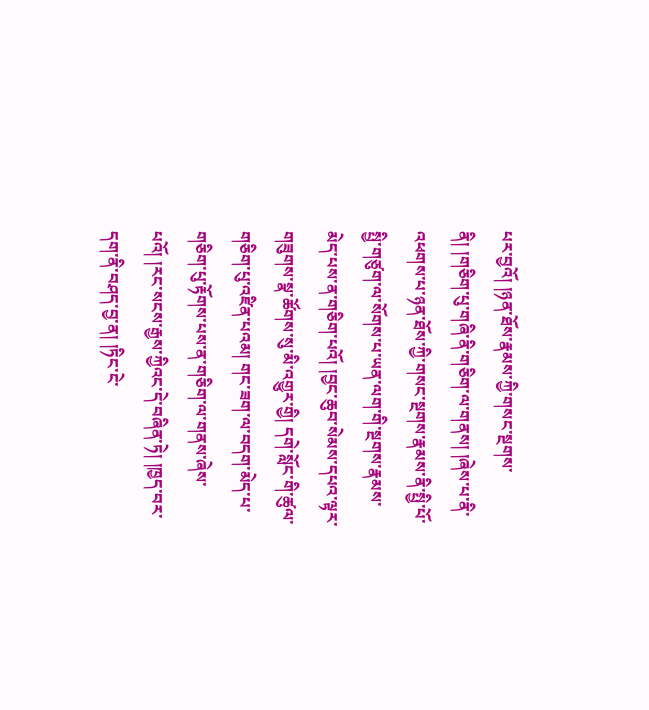པར་བྱའོ། །ཉན་ཐོས་རྣམས་ཀྱི་གསང་སྔགས་ནི། །གཅིག་པུ་གཞི་ནི་གཅིག་ལ་གནས། །ཞེས་པ་ནི་འཕགས་པ་ཉན་ཐོས་ཀྱི་གསང་སྔགས་རྣམས་ནི་སྤྱི་པོ་སྤྱི་གཙུག་ལ་སོགས་པ་ཡན་ལག་གི་སྔགས་རྣམས་མེད་པས་ན་གཅིག་པའོ། །བྱང་ཆུབ་སེམས་དཔའ་ལྟར་གཟུགས་སྣ་ཚོགས་སུ་མི་འགྱུར་གྱི། དགེ་སློང་གི་ཚུལ་གཅིག་པུ་འཛིན་པའམ། གང་ཟག་ལ་བདག་མེད་པ་གཅིག་པུ་རྟོགས་པས་ན་གཅིག་ལ་གནས་ཞེས་པའོ། །རང་སངས་རྒྱས་ཀྱིའང་དེ་བཞིན་ཏེ། །ཁྱད་བར་དག་ནི་བཤད་བྱ་ན། །ཏིང་ངེ་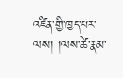འཛིན་གྱི་ཁྱད་པར་ལས། །ལས་ཚེ་རྣམ་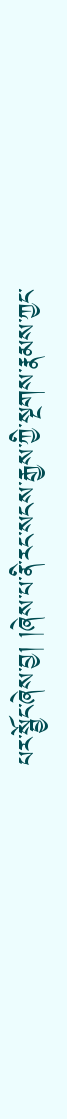པར་སྦྱོང་ཞེས་བྱ། །ཞེས་པ་ནི་རང་སངས་རྒྱས་ཀྱི་སྔགས་རྣམས་ཀྱང་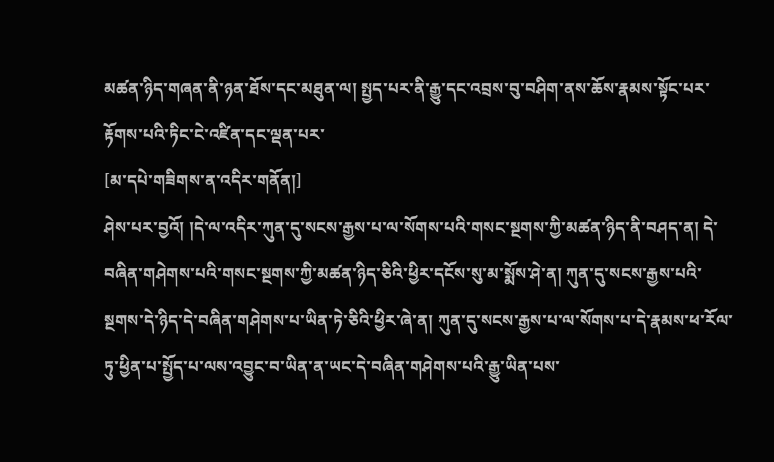མཚན་ཉིད་གཞན་ནི་ཉན་ཐོས་དང་མཐུན་ལ། སྤྱད་པར་ནི་རྒྱུ་དང་འབྲས་བུ་བཤིག་ནས་ཆོས་རྣམས་སྟོང་པར་རྟོགས་པའི་ཏིང་ངེ་འཛིན་དང་ལྡན་པར་
[མ་དཔེ་གཟིགས་ན་འདིར་གནོན།]
ཤེས་པར་བྱའོ། །དེ་ལ་འདིར་ཀུན་དུ་སངས་རྒྱས་པ་ལ་སོགས་པའི་གསང་སྔགས་ཀྱི་མཚན་ཉིད་ནི་བཤད་ན། དེ་བཞིན་གཤེགས་པའི་གསང་སྔགས་ཀྱི་མཚན་ཉིད་ཅིའི་ཕྱིར་དངོས་སུ་མ་སྨོས་ཤེ་ན། ཀུན་དུ་སངས་རྒྱས་པའི་སྔགས་དེ་ཉིད་དེ་བཞིན་གཤེགས་པ་ཡིན་ཏེ་ཅིའི་ཕྱིར་ཞེ་ན། ཀུན་དུ་སངས་རྒྱས་པ་ལ་སོགས་པ་དེ་རྣམས་ཕ་རོལ་ཏུ་ཕྱིན་པ་སྤྱོད་པ་ལས་འབྱུང་བ་ཡིན་ན་ཡང་དེ་བཞིན་གཤེགས་པའི་རྒྱུ་ཡིན་པས་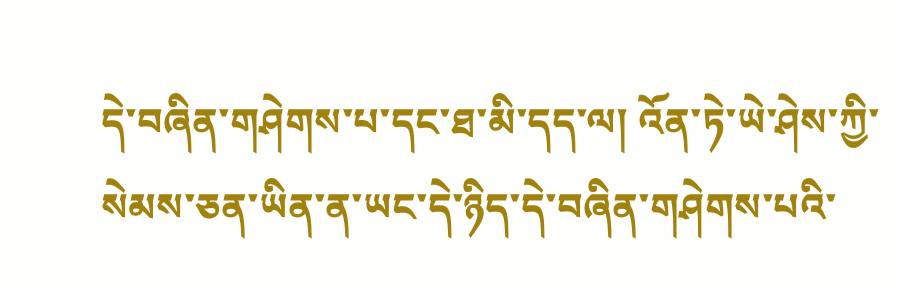དེ་བཞིན་གཤེགས་པ་དང་ཐ་མི་དད་ལ། འོན་ཏེ་ཡེ་ཤེས་ཀྱི་སེམས་ཅན་ཡིན་ན་ཡང་དེ་ཉིད་དེ་བཞིན་གཤེགས་པའི་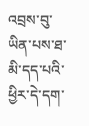འབྲས་བུ་ཡིན་པས་ཐ་མི་དད་པའི་ཕྱིར་དེ་དག་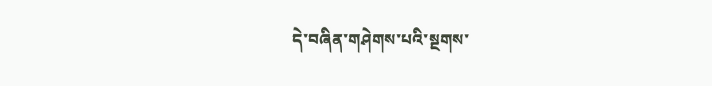དེ་བཞིན་གཤེགས་པའི་སྔགས་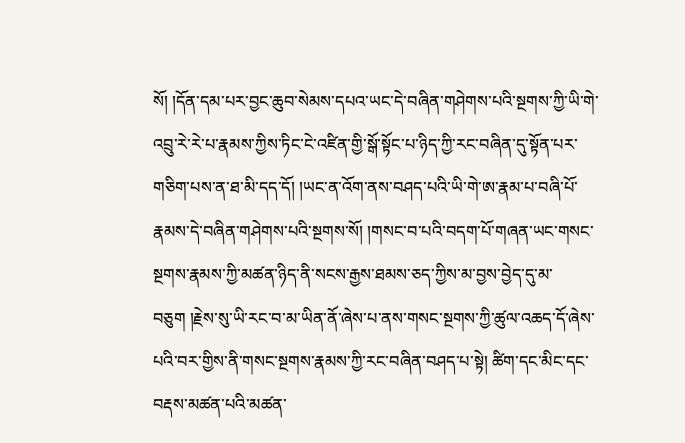སོ། །དོན་དམ་པར་བྱང་ཆུབ་སེམས་དཔའ་ཡང་དེ་བཞིན་གཤེགས་པའི་སྔགས་ཀྱི་ཡི་གེ་འབྲུ་རེ་རེ་པ་རྣམས་ཀྱིས་ཏིང་ངེ་འཛིན་གྱི་སྒོ་སྟོང་པ་ཉིད་ཀྱི་རང་བཞིན་དུ་སྟོན་པར་གཅིག་པས་ན་ཐ་མི་དད་དོ། །ཡང་ན་འོག་ནས་བཤད་པའི་ཡི་གེ་ཨ་རྣམ་པ་བཞི་པོ་རྣམས་དེ་བཞིན་གཤེགས་པའི་སྔགས་སོ། །གསང་བ་པའི་བདག་པོ་གཞན་ཡང་གསང་སྔགས་རྣམས་ཀྱི་མཚན་ཉིད་ནི་སངས་རྒྱས་ཐམས་ཅད་ཀྱིས་མ་བྱས་བྱེད་དུ་མ་བཅུག །རྗེས་སུ་ཡི་རང་བ་མ་ཡིན་ནོ་ཞེས་པ་ནས་གསང་སྔགས་ཀྱི་ཚུལ་འཆད་དོ་ཞེས་པའི་བར་གྱིས་ནི་གསང་སྔགས་རྣམས་ཀྱི་རང་བཞིན་བཤད་པ་སྟེ། ཚིག་དང་མིང་དང་བརྡས་མཚན་པའི་མཚན་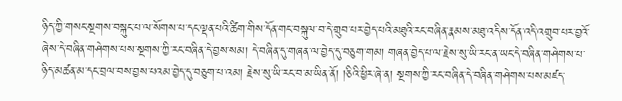ཉིད་ཀྱི་གསང་སྔགས་བསྐུང་པ་ལ་སོགས་པ་དང་ལྡན་པའི་ཚིག་གིས་དོན་གང་བསྐུལ་བ་དེ་གྲུབ་པར་བྱེད་པའི་མཐུའི་རང་བཞིན་རྣམས་མཐུ་འདིས་དོན་འདི་འགྲུབ་པར་བྱའོ་ཞེས་དེ་བཞིན་གཤེགས་པས་སྔགས་ཀྱི་རང་བཞིན་དེ་བྱས་སམ། དེ་བཞིན་དུ་གཞན་ལ་བྱེད་དུ་བཅུག་གམ། གཞན་བྱེད་པ་ལ་རྗེས་སུ་ཡི་རང་ན་ཡང་དེ་བཞིན་གཤེགས་པ་ཉིད་མཚན་མ་དང་བྲལ་བས་བྱས་པའམ་བྱེད་དུ་བཅུག་པ་འམ། རྗེས་སུ་ཡི་རང་བ་མ་ཡིན་ནོ། །ཅིའི་ཕྱིར་ཞེ་ན། སྔགས་ཀྱི་རང་བཞིན་དེ་བཞིན་གཤེགས་པས་མཛད་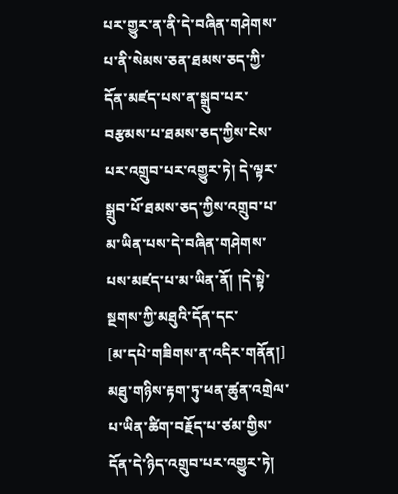པར་གྱུར་ན་ནི་དེ་བཞིན་གཤེགས་པ་ནི་སེམས་ཅན་ཐམས་ཅད་ཀྱི་དོན་མཛད་པས་ན་སྒྲུབ་པར་བརྩམས་པ་ཐམས་ཅད་ཀྱིས་ངེས་པར་འགྲུབ་པར་འགྱུར་ཏེ། དེ་ལྟར་སྒྲུབ་པོ་ཐམས་ཅད་ཀྱིས་འགྲུབ་པ་མ་ཡིན་པས་དེ་བཞིན་གཤེགས་པས་མཛད་པ་མ་ཡིན་ནོ། །དེ་སྟེ་སྔགས་ཀྱི་མཐུའི་དོན་དང་
[མ་དཔེ་གཟིགས་ན་འདིར་གནོན།]
མཐུ་གཉིས་རྟག་ཏུ་ཕན་ཚུན་འགྲེལ་པ་ཡིན་ཚིག་བརྗོད་པ་ཙམ་གྱིས་དོན་དེ་ཉིད་འགྲུབ་པར་འགྱུར་ཏེ།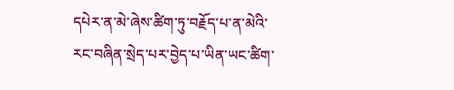དཔེར་ན་མེ་ཞེས་ཚིག་ཏུ་བརྗོད་པ་ན་མེའི་རང་བཞིན་སྲེད་པར་བྱེད་པ་ཡིན་ཡང་ཚིག་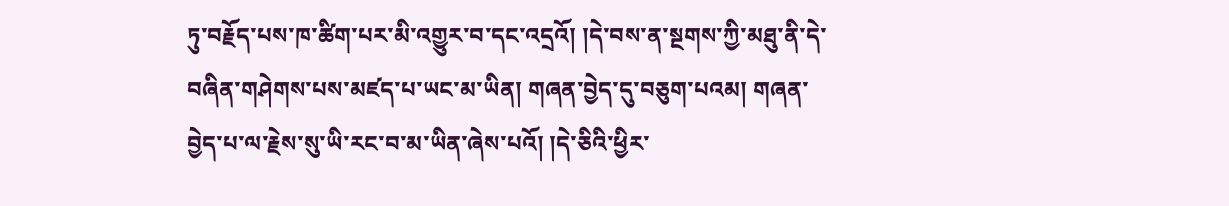ཏུ་བརྗོད་པས་ཁ་ཚིག་པར་མི་འགྱུར་བ་དང་འདྲའོ། །དེ་བས་ན་སྔགས་ཀྱི་མཐུ་ནི་དེ་བཞིན་གཤེགས་པས་མཛད་པ་ཡང་མ་ཡིན། གཞན་བྱེད་དུ་བཅུག་པའམ། གཞན་བྱེད་པ་ལ་རྗེས་སུ་ཡི་རང་བ་མ་ཡིན་ཞེས་པའོ། །དེ་ཅིའི་ཕྱིར་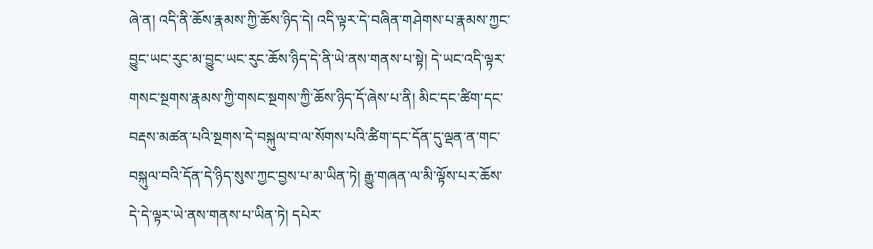ཞེ་ན། འདི་ནི་ཆོས་རྣམས་ཀྱི་ཆོས་ཉིད་དེ། འདི་ལྟར་དེ་བཞིན་གཤེགས་པ་རྣམས་ཀྱང་བྱུང་ཡང་རུང་མ་བྱུང་ཡང་རུང་ཆོས་ཉིད་དེ་ནི་ཡེ་ནས་གནས་པ་སྟེ། དེ་ཡང་འདི་ལྟར་གསང་སྔགས་རྣམས་ཀྱི་གསང་སྔགས་ཀྱི་ཆོས་ཉིད་དོ་ཞེས་པ་ནི། མིང་དང་ཚིག་དང་བརྡས་མཚན་པའི་སྔགས་དེ་བསྐུལ་བ་ལ་སོགས་པའི་ཚིག་དང་དོན་དུ་ལྡན་ན་གང་བསྐུལ་བའི་དོན་དེ་ཉིད་སུས་ཀྱང་བྱས་པ་མ་ཡིན་ཏེ། རྒྱུ་གཞན་ལ་མི་ལྟོས་པར་ཆོས་དེ་དེ་ལྟར་ཡེ་ནས་གནས་པ་ཡིན་ཏེ། དཔེར་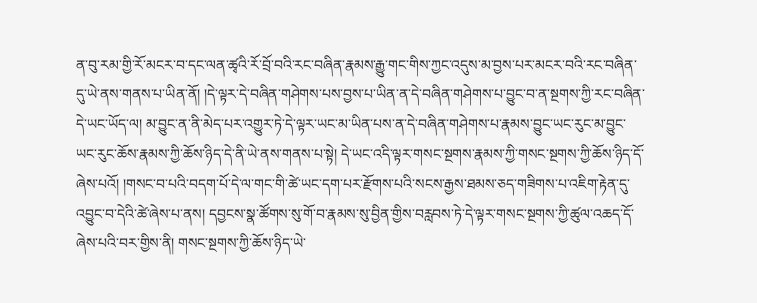ན་བུ་རམ་གྱི་རོ་མངར་བ་དང་ལན་ཚྭའི་རོ་བྲོ་བའི་རང་བཞིན་རྣམས་རྒྱུ་གང་གིས་ཀྱང་འདུས་མ་བྱས་པར་མངར་བའི་རང་བཞིན་དུ་ཡེ་ནས་གནས་པ་ཡིན་ནོ། །དེ་ལྟར་དེ་བཞིན་གཤེགས་པས་བྱས་པ་ཡིན་ན་དེ་བཞིན་གཤེགས་པ་བྱུང་བ་ན་སྔགས་ཀྱི་རང་བཞིན་དེ་ཡང་ཡོད་ལ། མ་བྱུང་ན་ནི་མེད་པར་འགྱུར་ཏེ་དེ་ལྟར་ཡང་མ་ཡིན་པས་ན་དེ་བཞིན་གཤེགས་པ་རྣམས་བྱུང་ཡང་རུང་མ་བྱུང་ཡང་རུང་ཆོས་རྣམས་ཀྱི་ཆོས་ཉིད་དེ་ནི་ཡེ་ནས་གནས་པ་སྟེ། དེ་ཡང་འདི་ལྟར་གསང་སྔགས་རྣམས་ཀྱི་གསང་སྔགས་ཀྱི་ཆོས་ཉིད་དོ་ཞེས་པའོ། །གསང་བ་པའི་བདག་པོ་དེ་ལ་གང་གི་ཚེ་ཡང་དག་པར་རྫོགས་པའི་སངས་རྒྱས་ཐམས་ཅད་གཟིགས་པ་འཇིག་རྟེན་དུ་འབྱུང་བ་དེའི་ཚེ་ཞེས་པ་ནས། དབྱངས་སྣ་ཚོགས་སུ་གོ་བ་རྣམས་སུ་བྱིན་གྱིས་བརླབས་ཏེ་དེ་ལྟར་གསང་སྔགས་ཀྱི་ཚུལ་འཆད་དོ་ཞེས་པའི་བར་གྱིས་ནི། གསང་སྔགས་ཀྱི་ཆོས་ཉིད་ཡེ་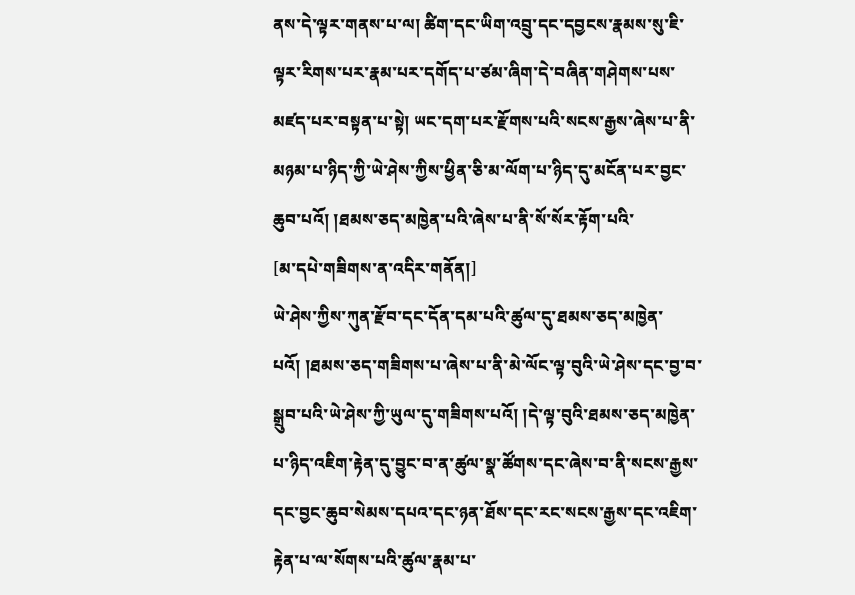ནས་དེ་ལྟར་གནས་པ་ལ། ཚིག་དང་ཡིག་འབྲུ་དང་དབྱངས་རྣམས་སུ་ཇི་ལྟར་རིགས་པར་རྣམ་པར་དགོད་པ་ཙམ་ཞིག་དེ་བཞིན་གཤེགས་པས་མཛད་པར་བསྟན་པ་སྟེ། ཡང་དག་པར་རྫོགས་པའི་སངས་རྒྱས་ཞེས་པ་ནི་མཉམ་པ་ཉིད་ཀྱི་ཡེ་ཤེས་ཀྱིས་ཕྱིན་ཅི་མ་ལོག་པ་ཉིད་དུ་མངོན་པར་བྱང་ཆུབ་པའོ། །ཐམས་ཅད་མཁྱེན་པའི་ཞེས་པ་ནི་སོ་སོར་རྟོག་པའི་
[མ་དཔེ་གཟིགས་ན་འདིར་གནོན།]
ཡེ་ཤེས་ཀྱིས་ཀུན་རྫོབ་དང་དོན་དམ་པའི་ཚུལ་དུ་ཐམས་ཅད་མཁྱེན་པའོ། །ཐམས་ཅད་གཟིགས་པ་ཞེས་པ་ནི་མེ་ལོང་ལྟ་བུའི་ཡེ་ཤེས་དང་བྱ་བ་སྒྲུབ་པའི་ཡེ་ཤེས་ཀྱི་ཡུལ་དུ་གཟིགས་པའོ། །དེ་ལྟ་བུའི་ཐམས་ཅད་མཁྱེན་པ་ཉིད་འཇིག་རྟེན་དུ་བྱུང་བ་ན་ཚུལ་སྣ་ཚོགས་དང་ཞེས་བ་ནི་སངས་རྒྱས་དང་བྱང་ཆུབ་སེམས་དཔའ་དང་ཉན་ཐོས་དང་རང་སངས་རྒྱས་དང་འཇིག་རྟེན་པ་ལ་སོགས་པའི་ཚུལ་རྣམ་པ་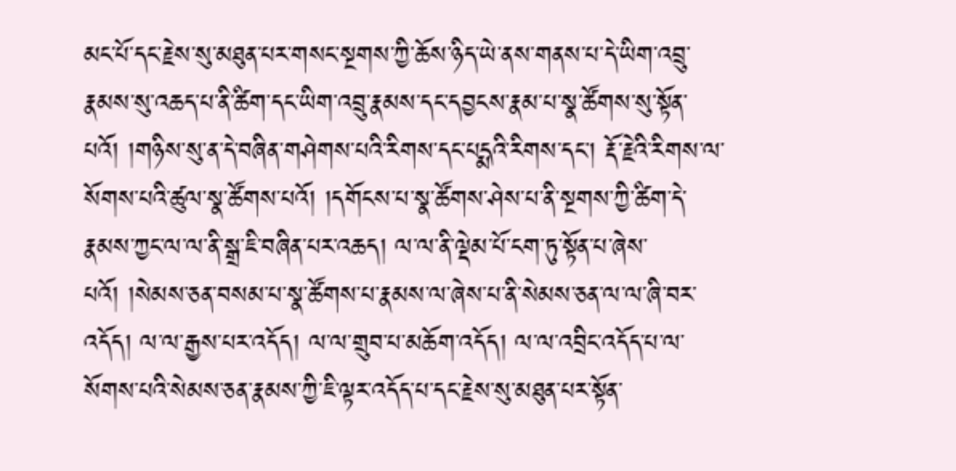མང་པོ་དང་རྗེས་སུ་མཐུན་པར་གསང་སྔགས་ཀྱི་ཆོས་ཉིད་ཡེ་ནས་གནས་པ་དེ་ཡིག་འབྲུ་རྣམས་སུ་འཆད་པ་ནི་ཚིག་དང་ཡིག་འབྲུ་རྣམས་དང་དབྱངས་རྣམ་པ་སྣ་ཚོགས་སུ་སྟོན་པའོ། །གཉིས་སུ་ན་དེ་བཞིན་གཤེགས་པའི་རིགས་དང་པདྨའི་རིགས་དང་། རྡོ་རྗེའི་རིགས་ལ་སོགས་པའི་ཚུལ་སྣ་ཚོགས་པའོ། །དགོངས་པ་སྣ་ཚོགས་ཤེས་པ་ནི་སྔགས་ཀྱི་ཚིག་དེ་རྣམས་ཀྱང་ལ་ལ་ནི་སྒྲ་ཇི་བཞིན་པར་འཆད། ལ་ལ་ནི་ལྡེམ་པོ་ངག་ཏུ་སྟོན་པ་ཞེས་པའོ། །སེམས་ཅན་བསམ་པ་སྣ་ཚོགས་པ་རྣམས་ལ་ཞེས་པ་ནི་སེམས་ཅན་ལ་ལ་ཞི་བར་འདོད། ལ་ལ་རྒྱས་པར་འདོད། ལ་ལ་གྲུབ་པ་མཆོག་འདོད། ལ་ལ་འབྲིང་འདོད་པ་ལ་སོགས་པའི་སེམས་ཅན་རྣམས་ཀྱི་ཇི་ལྟར་འདོད་པ་དང་རྗེས་སུ་མཐུན་པར་སྟོན་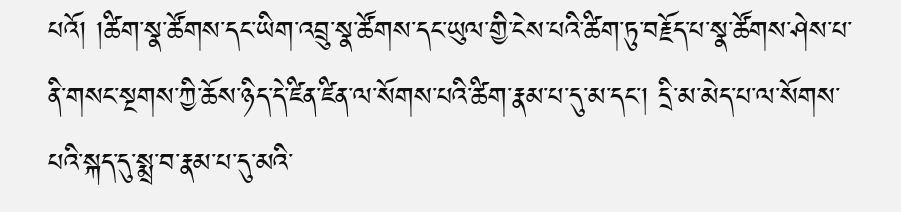པའོ། །ཚིག་སྣ་ཚོགས་དང་ཡིག་འབྲུ་སྣ་ཚོགས་དང་ཡུལ་གྱི་ངེས་པའི་ཚིག་ཏུ་བརྗོད་པ་སྣ་ཚོགས་ཤེས་པ་ནི་གསང་སྔགས་ཀྱི་ཆོས་ཉིད་དེ་ཛིན་ཛིན་ལ་སོགས་པའི་ཚིག་རྣམ་པ་དུ་མ་དང་། དྲི་མ་མེད་པ་ལ་སོགས་པའི་སྐད་དུ་སྨྲ་བ་རྣམ་པ་དུ་མའི་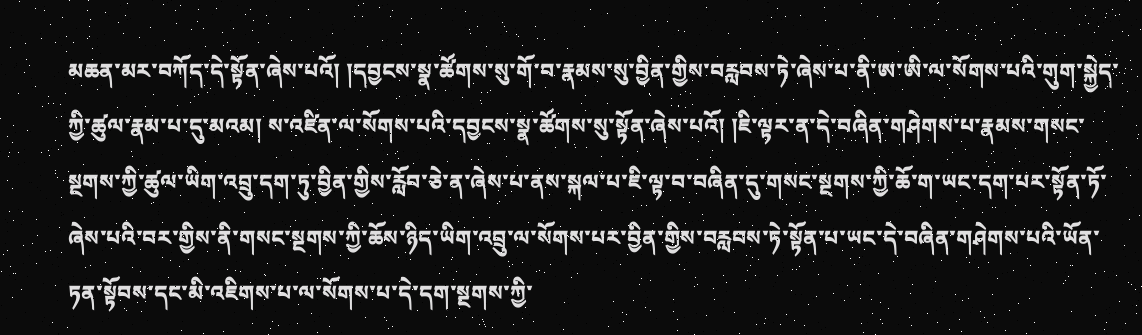མཆན་མར་བཀོད་དེ་སྟོན་ཞེས་པའོ། །དབྱངས་སྣ་ཚོགས་སུ་གོ་བ་རྣམས་སུ་བྱིན་གྱིས་བརླབས་ཏེ་ཞེས་པ་ནི་ཨ་ཨི་ལ་སོགས་པའི་གུག་སྐྱེད་ཀྱི་ཚུལ་རྣམ་པ་དུ་མའམ། ས་འཛིན་ལ་སོགས་པའི་དབྱངས་སྣ་ཚོགས་སུ་སྟོན་ཞེས་པའོ། །ཇི་ལྟར་ན་དེ་བཞིན་གཤེགས་པ་རྣམས་གསང་སྔགས་ཀྱི་ཚུལ་ཡིག་འབྲུ་དག་ཏུ་བྱིན་གྱིས་རློབ་ཅེ་ན་ཞེས་པ་ནས་སྐལ་པ་ཇི་ལྟ་བ་བཞིན་དུ་གསང་སྔགས་ཀྱི་ཆོ་ག་ཡང་དག་པར་སྟོན་ཏོ་ཞེས་པའི་བར་གྱིས་ནི་གསང་སྔགས་ཀྱི་ཆོས་ཉིད་ཡིག་འབྲུ་ལ་སོགས་པར་བྱིན་གྱིས་བརླབས་ཏེ་སྟོན་པ་ཡང་དེ་བཞིན་གཤེགས་པའི་ཡོན་ཏན་སྟོབས་དང་མི་འཇིགས་པ་ལ་སོགས་པ་དེ་དག་སྔགས་ཀྱི་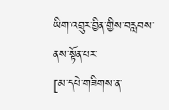ཡིག་འབྲུར་བྱིན་གྱིས་བརླབས་ནས་སྟོན་པར་
[མ་དཔེ་གཟིགས་ན་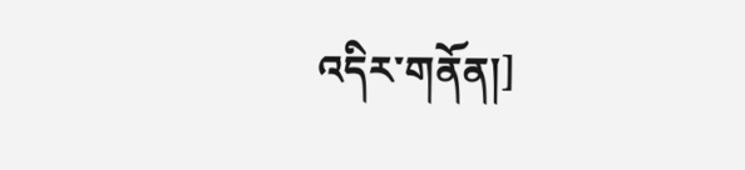འདིར་གནོན།]